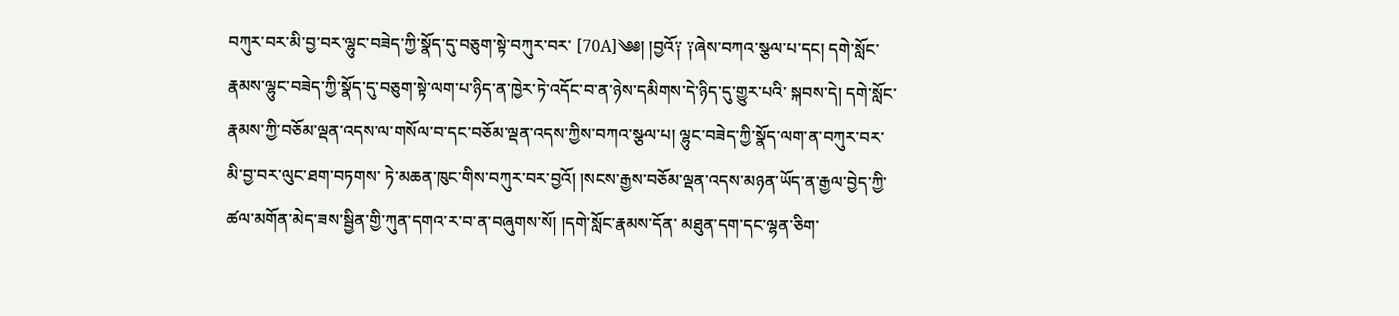བཀུར་བར་མི་བྱ་བར་ལྷུང་བཟེད་ཀྱི་སྣོད་དུ་བཅུག་སྟེ་བཀུར་བར་ [70A]༄༅། །བྱའོ༑ ༑ཞེས་བཀའ་སྩལ་པ་དང། དགེ་སློང་རྣམས་ལྷུང་བཟེད་ཀྱི་སྣོད་དུ་བཅུག་སྟེ་ལག་པ་ཉིད་ན་ཁྱེར་ཏེ་འདོང་བ་ན་ཉེས་དམིགས་དེ་ཉིད་དུ་གྱུར་པའི་ སྐབས་དེ། དགེ་སློང་རྣམས་ཀྱི་བཅོམ་ལྡན་འདས་ལ་གསོལ་བ་དང་བཅོམ་ལྡན་འདས་ཀྱིས་བཀའ་སྩལ་པ། ལྷུང་བཟེད་ཀྱི་སྣོད་ལག་ན་བཀུར་བར་མི་བྱ་བར་ལུང་ཐག་བཏགས་ ཏེ་མཆན་ཁུང་གིས་བཀུར་བར་བྱའོ། །སངས་རྒྱས་བཅོམ་ལྡན་འདས་མཉན་ཡོད་ན་རྒྱལ་བྱེད་ཀྱི་ཚལ་མགོན་མེད་ཟས་སྦྱིན་གྱི་ཀུན་དགའ་ར་བ་ན་བཞུགས་སོ། །དགེ་སློང་རྣམས་དོན་ མཐུན་དག་དང་ལྷན་ཅིག་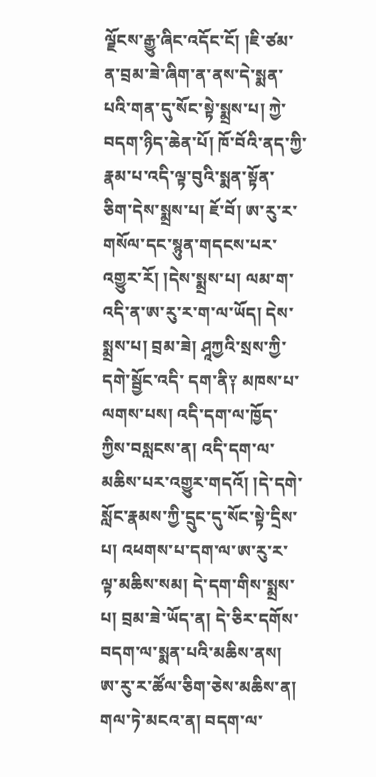ལྗོངས་རྒྱུ་ཞིང་འདོང་ངོ། །ཇི་ཙམ་ན་བྲམ་ཟེ་ཞིག་ན་ནས་དེ་སྨན་པའི་གན་དུ་སོང་སྟེ་སྨྲས་པ། ཀྱེ་བདག་ཉིད་ཆེན་པོ། ཁོ་བོའི་ནད་ཀྱི་རྣམ་པ་འདི་ལྟ་བུའི་སྨན་སྟོན་ ཅིག་དེས་སྨྲས་པ། ཇོ་བོ། ཨ་རུ་ར་གསོལ་དང་སྙུན་གདངས་པར་འགྱུར་རོ། །དེས་སྨྲས་པ། ལམ་ག་འདི་ན་ཨ་རུ་ར་ག་ལ་ཡོད། དེས་སྨྲས་པ། བྲམ་ཟེ། ཤཱཀྱའི་སྲས་ཀྱི་དགེ་སྦྱོང་འདི་ དག་ནི༑ མཁས་པ་ལགས་པས། འདི་དག་ལ་ཁྱོད་ཀྱིས་བསླངས་ན། འདི་དག་ལ་མཆིས་པར་འགྱུར་གདའོ། །དེ་དགེ་སློང་རྣམས་ཀྱི་དྲུང་དུ་སོང་སྟེ་དྲིས་པ། འཕགས་པ་དག་ལ་ཨ་རུ་ར་ ལྟ་མཆིས་སམ། དེ་དག་གིས་སྨྲས་པ། བྲམ་ཟེ་ཡོད་ན། དེ་ཅིར་དགོས་བདག་ལ་སྨན་པའི་མཆིས་ནས། ཨ་རུ་ར་ཚོལ་ཅིག་ཅེས་མཆིས་ན། གལ་ཏེ་མངའ་ན། བདག་ལ་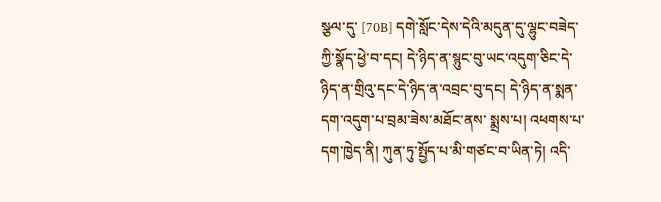སྩལ་དུ་ [70B] དགེ་སློང་དེས་དེའི་མདུན་དུ་ལྷུང་བཟེད་ཀྱི་སྣོད་ཕྱེ་བ་དང། དེ་ཉིད་ན་སྙུང་བུ་ཡང་འདུག་ཅིང་དེ་ཉིད་ན་གྲིའུ་དང་དེ་ཉིད་ན་འབྲང་བུ་དང། དེ་ཉིད་ན་སྨན་དག་འདུག་པ་བྲམ་ཟེས་མཐོང་ནས་ སྨྲས་པ། འཕགས་པ་དག་ཁྱེད་ནི། ཀུན་ཏུ་སྤྱོད་པ་མི་གཙང་བ་ཡིན་ཏེ། འདི་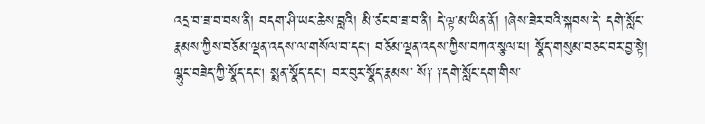འདྲ་བ་ཟ་བ་བས་ནི། བདག་ཤི་ཡང་ཆེས་བླའི། མི་ཙང་བ་ཟ་བ་ནི། དེ་ལྟ་མ་ཡིན་ནོ། །ཞེས་ཟེར་བའི་སྐབས་དེ་ དགེ་སློང་རྣམས་ཀྱིས་བཅོམ་ལྡན་འདས་ལ་གསོལ་བ་དང། བཅོམ་ལྡན་འདས་ཀྱིས་བཀའ་སྩལ་པ། སྣོད་གསུམ་བཅང་བར་བྱ་སྟེ། ལྷུང་བཟེད་ཀྱི་སྣོད་དང། སྨན་སྣོད་དང། བར་བུར་སྣོད་རྣམས་ སོ༑ ༑དགེ་སློང་དག་གིས་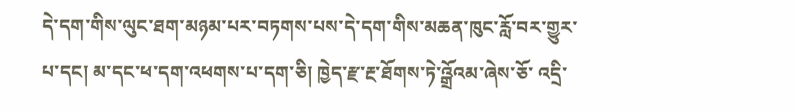དེ་དག་གིས་ལུང་ཐག་མཉམ་པར་བཏགས་པས་དེ་དག་གིས་མཆན་ཁུང་རློ་བར་གྱུར་པ་དང། མ་དང་ཕ་དག་འཕགས་པ་དག་ཅི། ཁྱེད་རྫ་རྔ་ཐོགས་ཏེ་འྒྲོའམ་ཞེས་ཅོ་ འདྲི་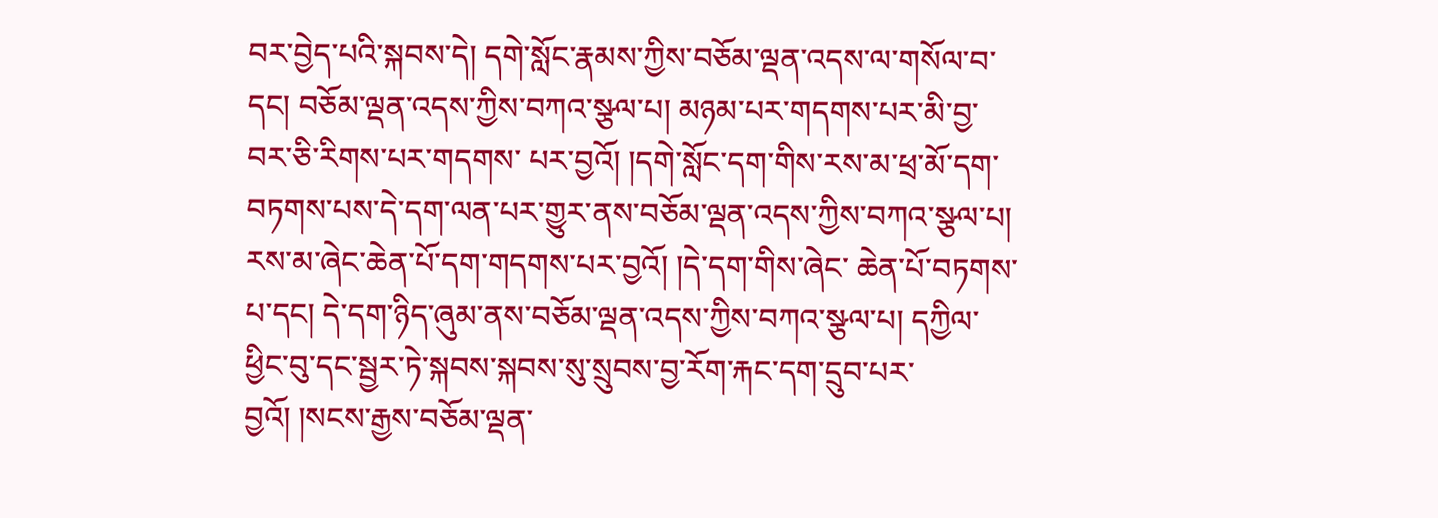བར་བྱེད་པའི་སྐབས་དེ། དགེ་སློང་རྣམས་ཀྱིས་བཅོམ་ལྡན་འདས་ལ་གསོལ་བ་དང། བཅོམ་ལྡན་འདས་ཀྱིས་བཀའ་སྩལ་པ། མཉམ་པར་གདགས་པར་མི་བྱ་བར་ཅི་རིགས་པར་གདགས་ པར་བྱའོ། །དགེ་སློང་དག་གིས་རས་མ་ཕྲ་མོ་དག་བཏགས་པས་དེ་དག་ལན་པར་གྱུར་ནས་བཅོམ་ལྡན་འདས་ཀྱིས་བཀའ་སྩལ་པ། རས་མ་ཞེང་ཆེན་པོ་དག་གདགས་པར་བྱའོ། །དེ་དག་གིས་ཞེང་ ཆེན་པོ་བཏགས་པ་དང། དེ་དག་ཉིད་ཞུམ་ནས་བཅོམ་ལྡན་འདས་ཀྱིས་བཀའ་སྩལ་པ། དཀྱིལ་ཕྱིང་བུ་དང་སྦྱར་ཏེ་སྐབས་སྐབས་སུ་སྲུབས་བྱ་རོག་རྐང་དག་དྲུབ་པར་བྱའོ། །སངས་རྒྱས་བཅོམ་ལྡན་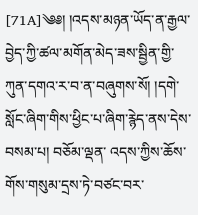[71A]༄༅། །འདས་མཉན་ཡོད་ན་རྒྱལ་བྱེད་ཀྱི་ཚལ་མགོན་མེད་ཟས་སྦྱིན་གྱི་ཀུན་དགའ་ར་བ་ན་བཞུགས་སོ། །དགེ་སློང་ཞིག་གིས་ཕྱིང་པ་ཞིག་རྙེད་ནས་དེས་བསམ་པ། བཅོམ་ལྡན་ འདས་ཀྱིས་ཆོས་གོས་གསུམ་དྲས་ཏེ་བཙང་བར་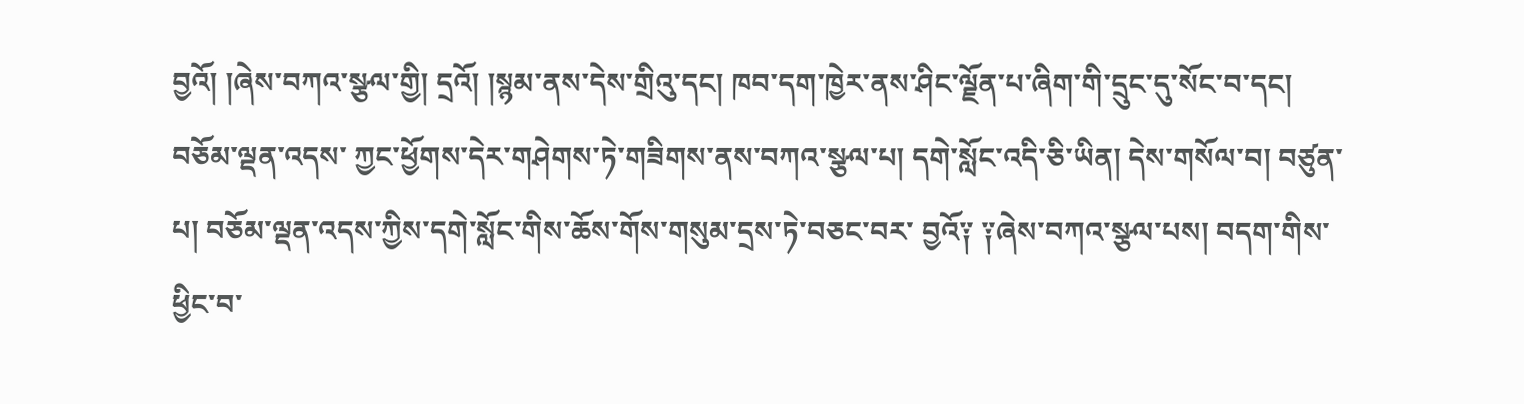བྱའོ། །ཞེས་བཀའ་སྩལ་གྱི། དྲའོ། །སྙམ་ནས་དེས་གྲིའུ་དང། ཁབ་དག་ཁྱེར་ནས་ཤིང་ལྗོན་པ་ཞིག་གི་དྲུང་དུ་སོང་བ་དང། བཅོམ་ལྡན་འདས་ ཀྱང་ཕྱོགས་དེར་གཤེགས་ཏེ་གཟིགས་ནས་བཀའ་སྩལ་པ། དགེ་སློང་འདི་ཅི་ཡིན། དེས་གསོལ་བ། བཙུན་པ། བཅོམ་ལྡན་འདས་ཀྱིས་དགེ་སློང་གིས་ཆོས་གོས་གསུམ་དྲས་ཏེ་བཅང་བར་ བྱའོ༑ ༑ཞེས་བཀའ་སྩལ་པས། བདག་གིས་ཕྱིང་བ་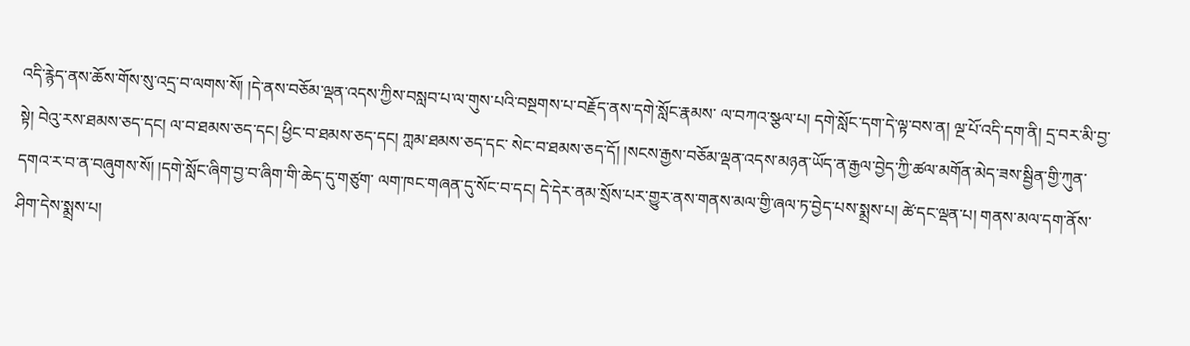འདི་རྙེད་ནས་ཆོས་གོས་སུ་འདྲ་བ་ལགས་སོ། །དེ་ནས་བཅོམ་ལྡན་འདས་ཀྱིས་བསླབ་པ་ལ་གུས་པའི་བསྔགས་པ་བརྗོད་ནས་དགེ་སློང་རྣམས་ ལ་བཀའ་སྩལ་པ། དགེ་སློང་དག་དེ་ལྟ་བས་ན། ལྔ་པོ་འདི་དག་ནི། དྲ་བར་མི་བྱ་སྟེ། བེའུ་རས་ཐམས་ཅད་དང། ལ་བ་ཐམས་ཅད་དང། ཕྱིང་བ་ཐམས་ཅད་དང། ཀླམ་ཐམས་ཅད་དང་ སེང་བ་ཐམས་ཅད་དོ། །སངས་རྒྱས་བཅོམ་ལྡན་འདས་མཉན་ཡོད་ན་རྒྱལ་བྱེད་ཀྱི་ཚལ་མགོན་མེད་ཟས་སྦྱིན་གྱི་ཀུན་དགའ་ར་བ་ན་བཞུགས་སོ། །དགེ་སློང་ཞིག་བྱ་བ་ཞིག་གི་ཆེད་དུ་གཙུག་ ལག་ཁང་གཞན་དུ་སོང་བ་དང། དེ་དེར་ནམ་སྲོས་པར་གྱུར་ནས་གནས་མལ་གྱི་ཞལ་ཏ་བྱེད་པས་སྨྲས་པ། ཚེ་དང་ལྡན་པ། གནས་མལ་དག་ནོས་ཤིག་དེས་སྨྲས་པ།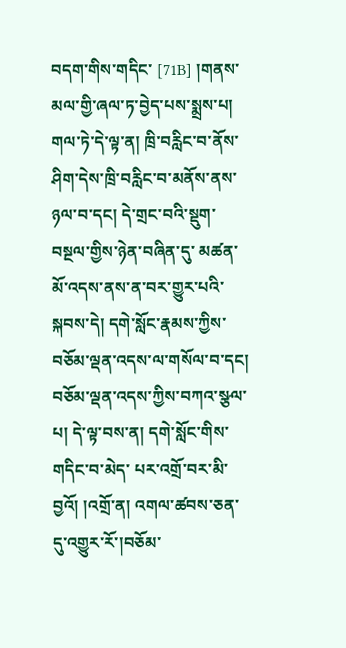བདག་གིས་གདིང་ [71B] །གནས་མལ་གྱི་ཞལ་ཏ་བྱེད་པས་སྨྲས་པ། གལ་ཏེ་དེ་ལྟ་ན། ཁྲི་བརླིང་བ་ནོས་ཤིག་དེས་ཁྲི་བརླིང་བ་མནོས་ནས་ཉལ་བ་དང། དེ་གྲང་བའི་སྡུག་བསྔལ་གྱིས་ཉེན་བཞིན་དུ་ མཚན་མོ་འདས་ནས་ན་བར་གྱུར་པའི་སྐབས་དེ། དགེ་སློང་རྣམས་ཀྱིས་བཅོམ་ལྡན་འདས་ལ་གསོལ་བ་དང། བཅོམ་ལྡན་འདས་ཀྱིས་བཀའ་སྩལ་པ། དེ་ལྟ་བས་ན། དགེ་སློང་གིས་གདིང་བ་མེད་ པར་འགྲོ་བར་མི་བྱའོ། །འགྲོ་ན། འགལ་ཚབས་ཅན་དུ་འགྱུར་རོ་།བཅོམ་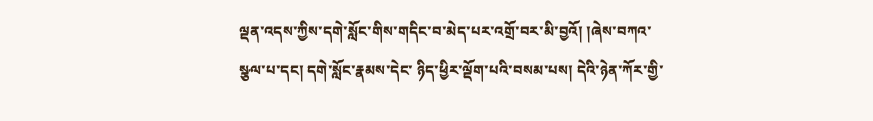ལྡན་འདས་ཀྱིས་དགེ་སློང་གིས་གདིང་བ་མེད་པར་འགྲོ་བར་མི་བྱའོ། །ཞེས་བཀའ་སྩལ་པ་དང། དགེ་སློང་རྣམས་དེང་ ཉིད་ཕྱིར་ལྡོག་པའི་བསམ་པས། དེའི་ཉེན་ཀོར་གྱི་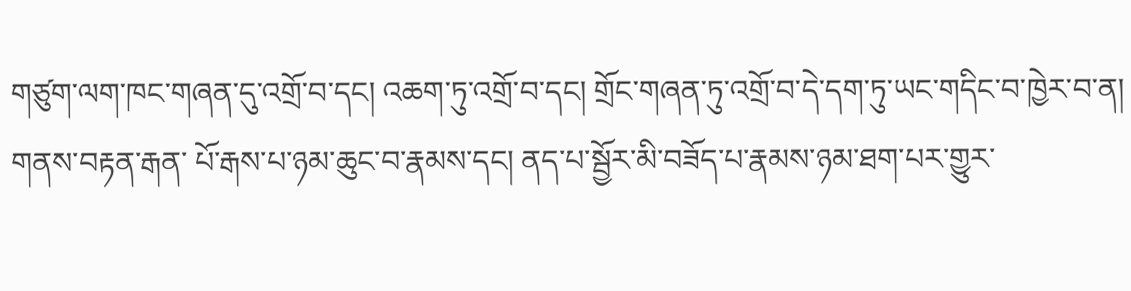གཙུག་ལག་ཁང་གཞན་དུ་འགྲོ་བ་དང། འཆག་ཏུ་འགྲོ་བ་དང། གྲོང་གཞན་ཏུ་འགྲོ་བ་དེ་དག་ཏུ་ཡང་གདིང་བ་ཁྱེར་བ་ན། གནས་བརྟན་རྒན་ པོ་རྒས་པ་ཉམ་ཆུང་བ་རྣམས་དང། ནད་པ་སྦྱོར་མི་བཟོད་པ་རྣམས་ཉམ་ཐག་པར་གྱུར་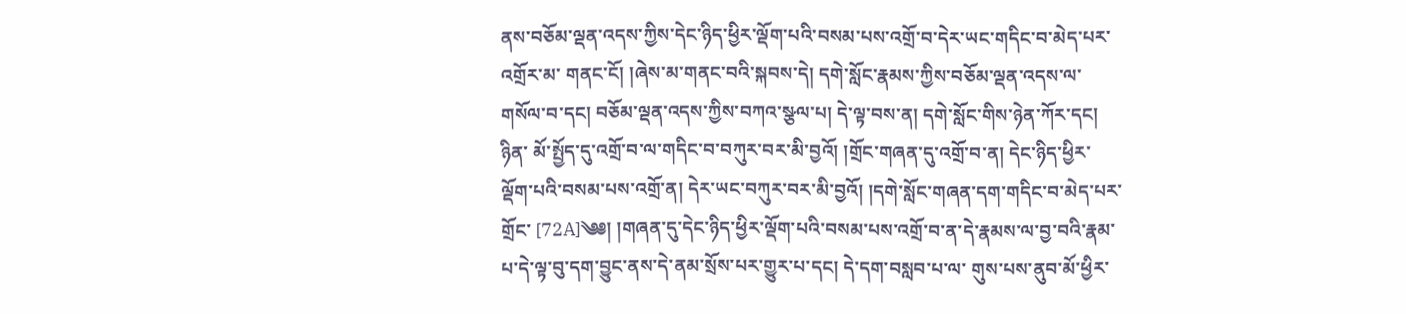ནས་བཅོམ་ལྡན་འདས་ཀྱིས་དེང་ཉིད་ཕྱིར་ལྡོག་པའི་བསམ་པས་འགྲོ་བ་དེར་ཡང་གདིང་བ་མེད་པར་འགྲོར་མ་ གནང་ངོ། །ཞེས་མ་གནང་བའི་སྐབས་དེ། དགེ་སློང་རྣམས་ཀྱིས་བཅོམ་ལྡན་འདས་ལ་གསོལ་བ་དང། བཅོམ་ལྡན་འདས་ཀྱིས་བཀའ་སྩལ་པ། དེ་ལྟ་བས་ན། དགེ་སློང་གིས་ཉེན་ཀོར་དང། ཉིན་ མོ་སྤྱོད་དུ་འགྲོ་བ་ལ་གདིང་བ་བཀུར་བར་མི་བྱའོ། །གྲོང་གཞན་དུ་འགྲོ་བ་ན། དེང་ཉིད་ཕྱིར་ལྡོག་པའི་བསམ་པས་འགྲོ་ན། དེར་ཡང་བཀུར་བར་མི་བྱའོ། །དགེ་སློང་གཞན་དག་གདིང་བ་མེད་པར་གྲོང་ [72A]༄༅། །གཞན་དུ་དེང་ཉིད་ཕྱིར་ལྡོག་པའི་བསམ་པས་འགྲོ་བ་ན་དེ་རྣམས་ལ་བྱ་བའི་རྣམ་པ་དེ་ལྟ་བུ་དག་བྱུང་ནས་དེ་ནམ་སྲོས་པར་གྱུར་པ་དང། དེ་དག་བསླབ་པ་ལ་ གུས་པས་ནུབ་མོ་ཕྱིར་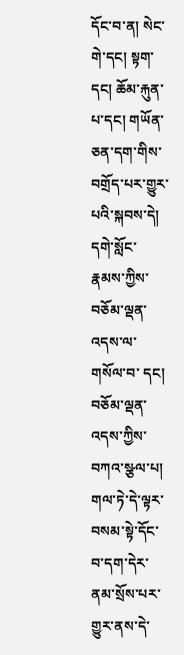དོང་བ་ན། སེང་གེ་དང། སྟག་དང། ཆོམ་རྐུན་པ་དང། གཡོན་ཅན་དག་གིས་བགྲོད་པར་གྱུར་པའི་སྐབས་དེ། དགེ་སློང་རྣམས་ཀྱིས་བཅོམ་ལྡན་འདས་ལ་གསོལ་བ་ དང། བཅོམ་ལྡན་འདས་ཀྱིས་བཀའ་སྩལ་པ། གལ་ཏེ་དེ་ལྟར་བསམ་སྟེ་དོང་བ་དག་དེར་ནམ་སྲོས་པར་གྱུར་ནས་དེ་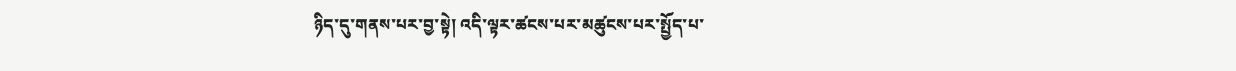ཉིད་དུ་གནས་པར་བྱ་སྟེ། འདི་ལྟར་ཚངས་པར་མཚུངས་པར་སྤྱོད་པ་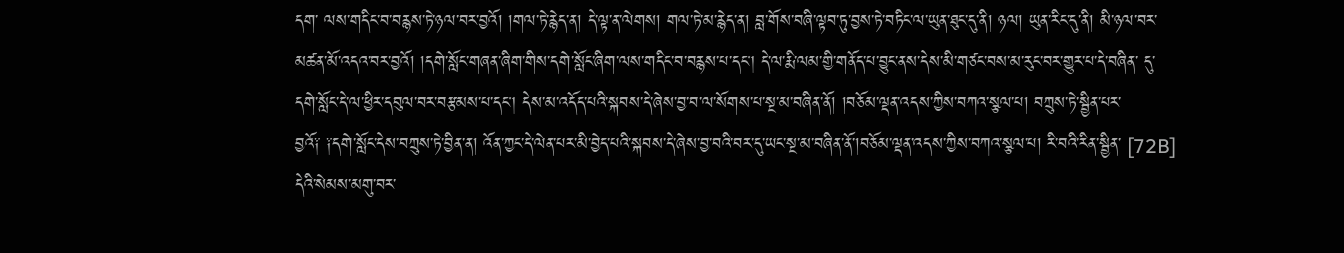དག་ ལས་གདིང་བ་བརྙས་ཏེ་ཉལ་བར་བྱའོ། །གལ་ཏེ་རྙེད་ན། དེ་ལྟ་ན་ལེགས། གལ་ཏེ་མ་རྙེད་ན། བླ་གོས་བཞི་ལྟབ་ཏུ་བྱས་ཏེ་བཏིང་ལ་ཡུན་ཐུང་དུ་ནི། ཉལ། ཡུན་རིང་དུ་ནི། མི་ཉལ་བར་ མཚན་མོ་འདའ་བར་བྱའོ། །དགེ་སློང་གཞན་ཞིག་གིས་དགེ་སློང་ཞིག་ལས་གདིང་བ་བརྙས་པ་དང། དེ་ལ་རྨི་ལམ་གྱི་གནོད་པ་བྱུང་ནས་དེས་མི་གཙང་བས་མ་རུང་བར་གྱུར་པ་དེ་བཞིན་ དུ་དགེ་སློང་དེ་ལ་ཕྱིར་དབུལ་བར་བརྩམས་པ་དང། དེས་མ་འདོད་པའི་སྐབས་དེ་ཞེས་བྱ་བ་ལ་སོགས་པ་སྔ་མ་བཞིན་ནོ། །བཅོམ་ལྡན་འདས་ཀྱིས་བཀའ་སྩལ་པ། བཀྲུས་ཏེ་སྦྱིན་པར་ བྱའོ༑ ༑དགེ་སློང་དེས་བཀྲུས་ཏེ་བྱིན་ན། འོན་ཀྱང་དེ་ལེན་པར་མི་བྱེད་པའི་སྐབས་དེ་ཞེས་བྱ་བའི་བར་དུ་ཡང་སྔ་མ་བཞིན་ནོ་།བཅོམ་ལྡན་འདས་ཀྱིས་བཀའ་སྩལ་པ། རི་བའི་རིན་སྦྱིན་ [72B] དེའི་སེམས་མགུ་བར་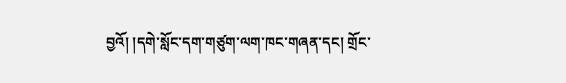བྱའོ། །དགེ་སློང་དག་གཙུག་ལག་ཁང་གཞན་དང། གྲོང་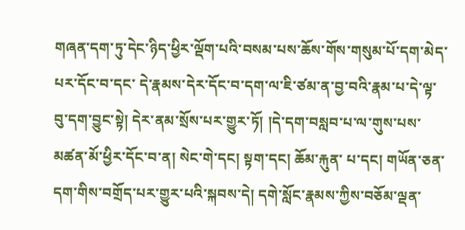གཞན་དག་ཏུ་དེང་ཉིད་ཕྱིར་ལྡོག་པའི་བསམ་པས་ཆོས་གོས་གསུམ་པོ་དག་མེད་པར་དོང་བ་དང་ དེ་རྣམས་དེར་དོང་བ་དག་ལ་ཇི་ཙམ་ན་བྱ་བའི་རྣམ་པ་དེ་ལྟ་བུ་དག་བྱུང་སྟེ། དེར་ནམ་སྲོས་པར་གྱུར་ཏོ། །དེ་དག་བསླབ་པ་ལ་གུས་པས་མཚན་མོ་ཕྱིར་དོང་བ་ན། སེང་གེ་དང། སྟག་དང། ཆོམ་རྐུན་ པ་དང། གཡོན་ཅན་དག་གིས་བགྲོད་པར་གྱུར་པའི་སྐབས་དེ། དགེ་སློང་རྣམས་ཀྱིས་བཅོམ་ལྡན་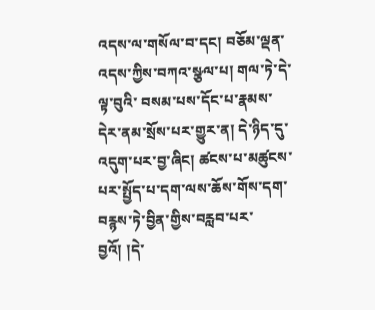འདས་ལ་གསོལ་བ་དང། བཅོམ་ལྡན་འདས་ཀྱིས་བཀའ་སྩལ་པ། གལ་ཏེ་དེ་ལྟ་བུའི་ བསམ་པས་དོང་པ་རྣམས་དེར་ནམ་སྲོས་པར་གྱུར་ན། དེ་ཉིད་དུ་འདུག་པར་བྱ་ཞིང། ཚངས་པ་མཚུངས་པར་སྤྱོད་པ་དག་ལས་ཆོས་གོས་དག་བརྙས་ཏེ་བྱིན་གྱིས་བརླབ་པར་བྱའོ། །དེ་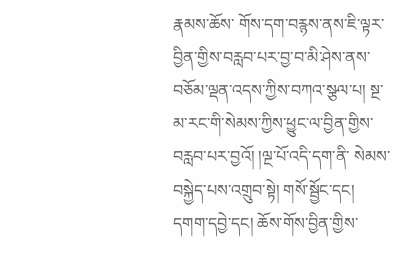རྣམས་ཆོས་ གོས་དག་བརྙས་ནས་ཇི་ལྟར་བྱིན་གྱིས་བརླབ་པར་བྱ་བ་མི་ཤེས་ནས་བཅོམ་ལྡན་འདས་ཀྱིས་བཀའ་སྩལ་པ། སྔ་མ་རང་གི་སེམས་ཀྱིས་ཕྱུང་ལ་བྱིན་གྱིས་བརླབ་པར་བྱའོ། །ལྔ་པོ་འདི་དག་ནི་ སེམས་བསྐྱེད་པས་འགྲུབ་སྟེ། གསོ་སྦྱོང་དང། དགག་དབྱེ་དང། ཆོས་གོས་བྱིན་གྱིས་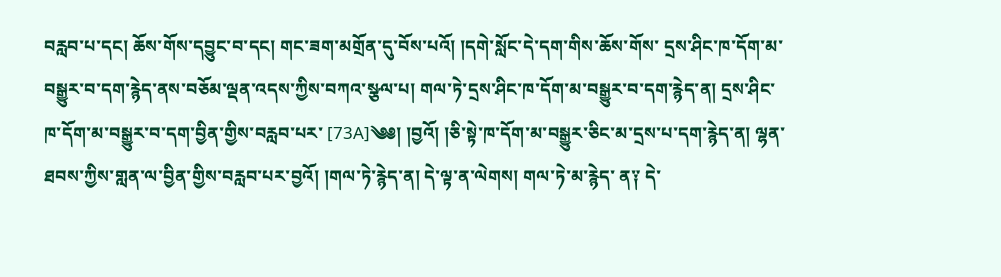བརླབ་པ་དང། ཆོས་གོས་དབྱུང་བ་དང། གང་ཟག་མགྲོན་དུ་བོས་པའོ། །དགེ་སློང་དེ་དག་གིས་ཆོས་གོས་ དྲས་ཤིང་ཁ་དོག་མ་བསྒྱུར་བ་དག་རྙེད་ནས་བཅོམ་ལྡན་འདས་ཀྱིས་བཀའ་སྩལ་པ། གལ་ཏེ་དྲས་ཤིང་ཁ་དོག་མ་བསྒྱུར་བ་དག་རྙེད་ན། དྲས་ཤིང་ཁ་དོག་མ་བསྒྱུར་བ་དག་བྱིན་གྱིས་བརླབ་པར་ [73A]༄༅། །བྱའོ། །ཅི་སྟེ་ཁ་དོག་མ་བསྒྱུར་ཅིང་མ་དྲས་པ་དག་རྙེད་ན། ལྷན་ཐབས་ཀྱིས་གླན་ལ་བྱིན་གྱིས་བརླབ་པར་བྱའོ། །གལ་ཏེ་རྙེད་ན། དེ་ལྟ་ན་ལེགས། གལ་ཏེ་མ་རྙེད་ ན༑ དེ་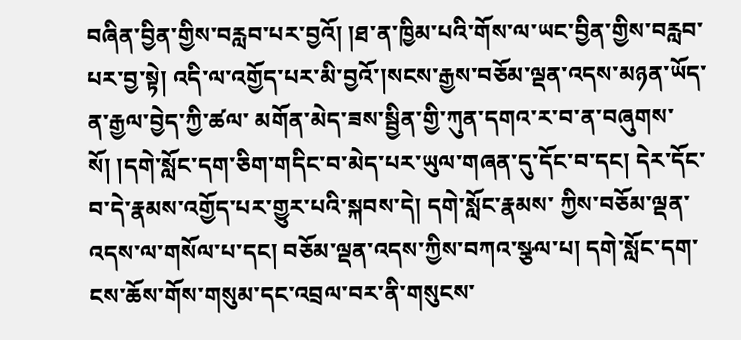བཞིན་བྱིན་གྱིས་བརླབ་པར་བྱའོ། །ཐ་ན་ཁྱིམ་པའི་གོས་ལ་ཡང་བྱིན་གྱིས་བརླབ་པར་བྱ་སྟེ། འདི་ལ་འགྱོད་པར་མི་བྱའོ་།སངས་རྒྱས་བཅོམ་ལྡན་འདས་མཉན་ཡོད་ན་རྒྱལ་བྱེད་ཀྱི་ཚལ་ མགོན་མེད་ཟས་སྦྱིན་གྱི་ཀུན་དགའ་ར་བ་ན་བཞུགས་སོ། །དགེ་སློང་དག་ཅིག་གདིང་བ་མེད་པར་ཡུལ་གཞན་དུ་དོང་བ་དང། དེར་དོང་བ་དེ་རྣམས་འགྱོད་པར་གྱུར་པའི་སྐབས་དེ། དགེ་སློང་རྣམས་ ཀྱིས་བཅོམ་ལྡན་འདས་ལ་གསོལ་པ་དང། བཅོམ་ལྡན་འདས་ཀྱིས་བཀའ་སྩལ་པ། དགེ་སློང་དག་ངས་ཆོས་གོས་གསུམ་དང་འབྲལ་བར་ནི་གསུངས་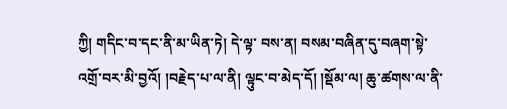ཀྱི། གདིང་བ་དང་ནི་མ་ཡིན་ཏེ། དེ་ལྟ་ བས་ན། བསམ་བཞིན་དུ་བཞག་སྟེ་འགྲོ་བར་མི་བྱའོ། །བརྗེད་པ་ལ་ནི། ལྟུང་བ་མེད་དོ། །སྡོམ་ལ། ཆུ་ཚགས་ལ་ནི་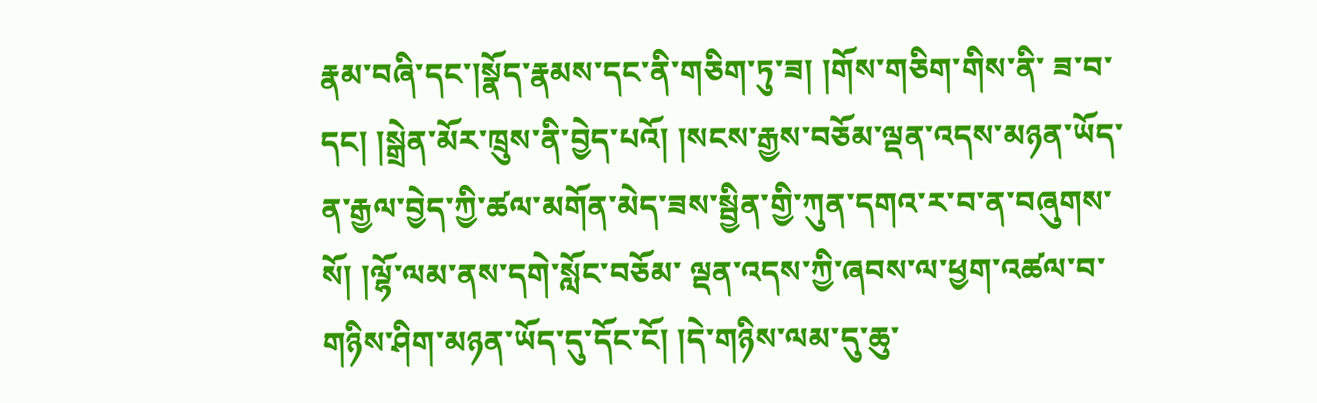རྣམ་བཞི་དང་།སྣོད་རྣམས་དང་ནི་གཅིག་ཏུ་ཟ། །གོས་གཅིག་གིས་ནི་ ཟ་བ་དང། །སྒྲེན་མོར་ཁྲུས་ནི་བྱེད་པའོ། །སངས་རྒྱས་བཅོམ་ལྡན་འདས་མཉན་ཡོད་ན་རྒྱལ་བྱེད་ཀྱི་ཚལ་མགོན་མེད་ཟས་སྦྱིན་གྱི་ཀུན་དགའ་ར་བ་ན་བཞུགས་སོ། །ལྷོ་ལམ་ནས་དགེ་སློང་བཅོམ་ ལྡན་འདས་ཀྱི་ཞབས་ལ་ཕྱག་འཚལ་བ་གཉིས་ཤིག་མཉན་ཡོད་དུ་དོང་ངོ། །དེ་གཉིས་ལམ་དུ་ཆུ་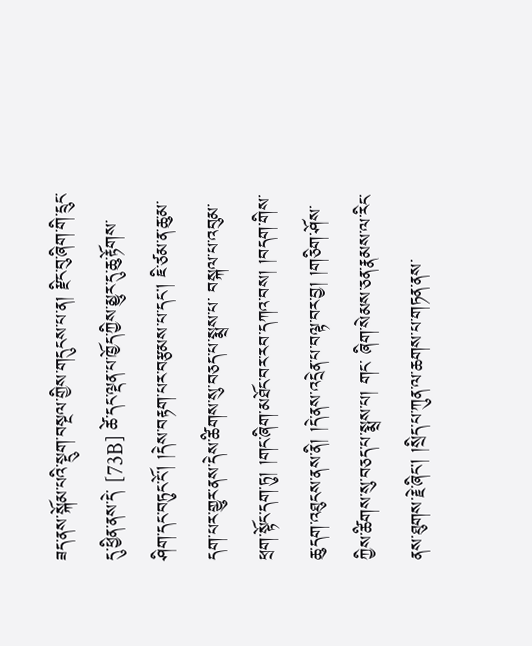ཟད་ནས་སྐོམ་པའི་སྡུག་བསྔལ་གྱིས་གདུངས་པ་ན། རྫིང་བུ་ཞིག་གི་དྲུང་དུ་ཕྱིན་ནས་དེ་ [73B] ཚེ་དང་ལྡན་པ་ཁྱོད་ཀྱིས་མྱུར་དུ་ཆུ་རྟོགས་ཤིག་དང་བཏུང་ངོ། །དེས་བརྟག་པར་བརྩམས་པ་དང། ཇི་ཙམ་ན་ཆུ་མ་དག་པར་གྱུར་ནས་དེས་ཚིགས་སུ་བཅད་པ་སྨྲས་པ་ བསྐལ་པ་འབུམ་ཕྲག་སྟོང་དག་ཏུ། །གང་ཞིག་མཐོང་བར་རབ་དཀའ་བས། །བདག་གིས་ཆུ་དག་འཐུངས་ནས་ནི། །དེ་ནས་འདྲེན་པ་བལྟ་བར་བྱ། །གཅིག་ཤོས་ཀྱིས་ཚིགས་སུ་བཅད་པ་སྨྲས་པ། གང་ ཞིག་སེམས་ཅན་རྣམས་ལ་རིང་ནས་ཐུགས་རྗེ་ཞིང། །སྲིད་པ་ཀུན་ལ་ཆགས་པ་གཏན་ནས་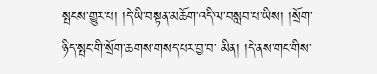སྤངས་གྱུར་པ། །དེ་ཡི་བསྟན་མཆོག་འདི་ལ་བསླབ་པ་ཡིས། །སྲོག་ཉིད་སྤང་གི་སྲོག་ཆགས་གསད་པར་བྱ་བ་ མིན། །དེ་ནས་གང་གིས་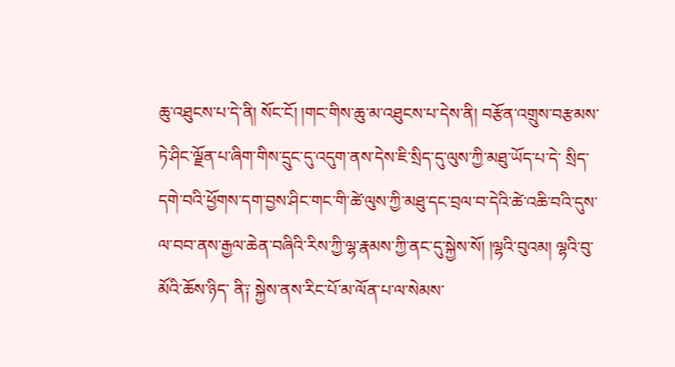ཆུ་འཐུངས་པ་དེ་ནི། སོང་ངོ། །གང་གིས་ཆུ་མ་འཐུངས་པ་དེས་ནི། བརྩོན་འགྲུས་བརྩམས་ཏེ་ཤིང་ལྗོན་པ་ཞིག་གིས་དྲུང་དུ་འདུག་ནས་དེས་ཇི་སྲིད་དུ་ལུས་ཀྱི་མཐུ་ཡོད་པ་དེ་ སྲིད་དགེ་བའི་ཕྱོགས་དག་བྱས་ཤིང་གང་གི་ཚེ་ལུས་ཀྱི་མཐུ་དང་བྲལ་བ་དེའི་ཚེ་འཆི་བའི་དུས་ལ་བབ་ནས་རྒྱལ་ཆེན་བཞིའི་རིས་ཀྱི་ལྷ་རྣམས་ཀྱི་ནང་དུ་སྐྱེས་སོ། །ལྷའི་བུའམ། ལྷའི་བུ་མོའི་ཆོས་ཉིད་ ནི༑ སྐྱེས་ནས་རིང་པོ་མ་ལོན་པ་ལ་སེམས་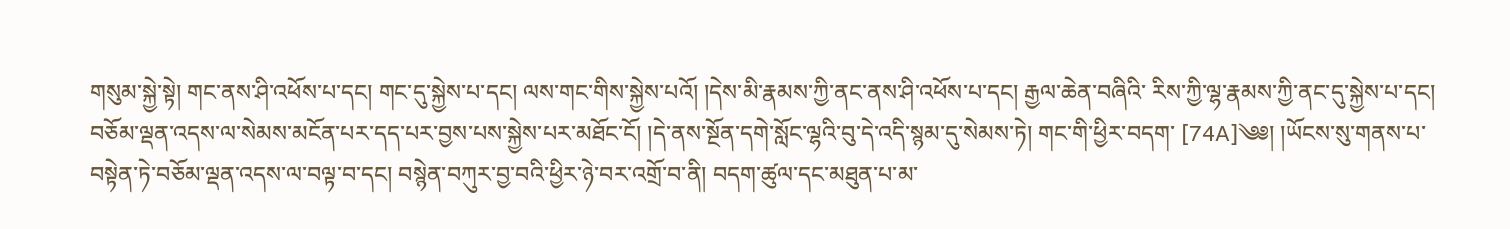གསུམ་སྐྱེ་སྟེ། གང་ནས་ཤི་འཕོས་པ་དང། གང་དུ་སྐྱེས་པ་དང། ལས་གང་གིས་སྐྱེས་པའོ། །དེས་མི་རྣམས་ཀྱི་ནང་ནས་ཤི་འཕོས་པ་དང། རྒྱལ་ཆེན་བཞིའི་ རིས་ཀྱི་ལྷ་རྣམས་ཀྱི་ནང་དུ་སྐྱེས་པ་དང། བཅོམ་ལྡན་འདས་ལ་སེམས་མངོན་པར་དད་པར་བྱས་པས་སྐྱེས་པར་མཐོང་ངོ། །དེ་ནས་སྔོན་དགེ་སློང་ལྷའི་བུ་དེ་འདི་སྙམ་དུ་སེམས་ཏེ། གང་གི་ཕྱིར་བདག་ [74A]༄༅། །ཡོངས་སུ་གནས་པ་བསྟེན་ཏེ་བཅོམ་ལྡན་འདས་ལ་བལྟ་བ་དང། བསྙེན་བཀུར་བྱ་བའི་ཕྱིར་ཉེ་བར་འགྲོ་བ་ནི། བདག་ཚུལ་དང་མཐུན་པ་མ་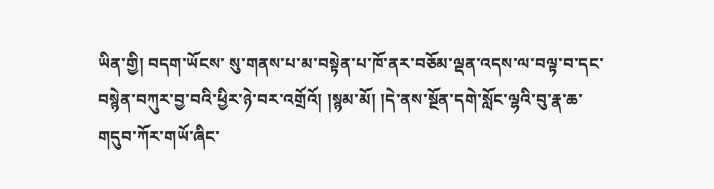ཡིན་གྱི། བདག་ཡོངས་ སུ་གནས་པ་མ་བསྟེན་པ་ཁོ་ནར་བཅོམ་ལྡན་འདས་ལ་བལྟ་བ་དང་བསྙེན་བཀུར་བྱ་བའི་ཕྱིར་ཉེ་བར་འགྲོའོ། །སྙམ་མོ། །དེ་ནས་སྔོན་དགེ་སློང་ལྷའི་བུ་རྣ་ཆ་གདུབ་ཀོར་གཡོ་ཞིང་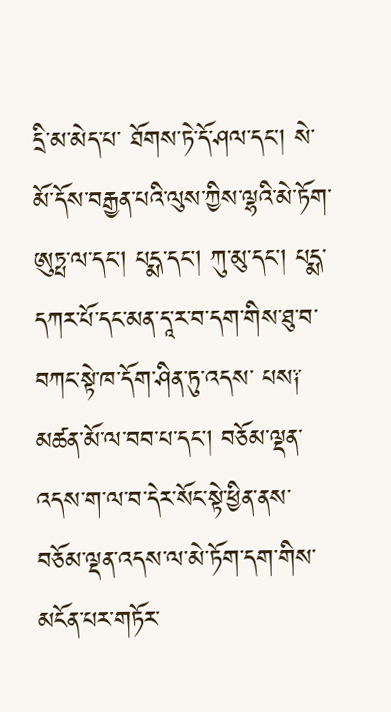དྲི་མ་མེད་པ་ ཐོགས་ཏེ་དོ་ཤལ་དང། སེ་མོ་དོས་བརྒྱན་པའི་ལུས་ཀྱིས་ལྷའི་མེ་ཏོག་ཨུཏྤ་ལ་དང། པདྨ་དང། ཀུ་མུ་དང། པདྨ་དཀར་པོ་དང་མན་དཱ་ར་བ་དག་གིས་ཐུ་བ་བཀང་སྟེ་ཁ་དོག་ཤིན་ཏུ་འདས་ པས༑ མཚན་མོ་ལ་བབ་པ་དང། བཅོམ་ལྡན་འདས་ག་ལ་བ་དེར་སོང་སྟེ་ཕྱིན་ནས་བཅོམ་ལྡན་འདས་ལ་མེ་ཏོག་དག་གིས་མངོན་པར་གཏོར་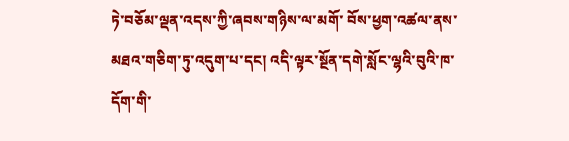ཏེ་བཅོམ་ལྡན་འདས་ཀྱི་ཞབས་གཉིས་ལ་མགོ་ བོས་ཕྱག་འཚལ་ནས་མཐའ་གཅིག་ཏུ་འདུག་པ་དང། འདི་ལྟར་སྔོན་དགེ་སློང་ལྷའི་བུའི་ཁ་དོག་གི་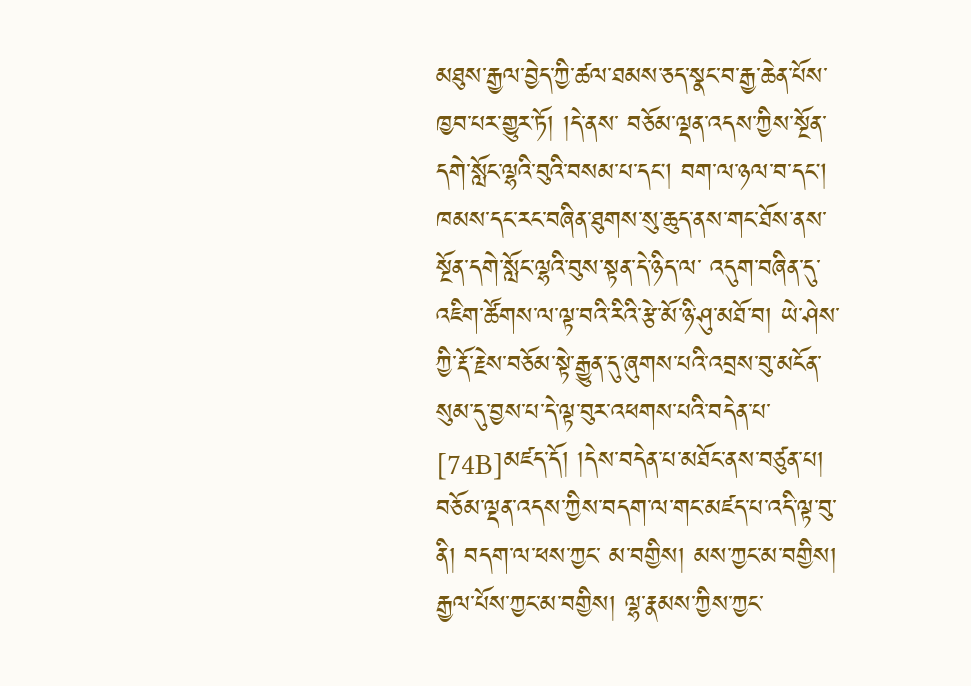མཐུས་རྒྱལ་བྱེད་ཀྱི་ཚལ་ཐམས་ཅད་སྣང་བ་རྒྱ་ཆེན་པོས་ཁྱབ་པར་གྱུར་ཏོ། །དེ་ནས་ བཅོམ་ལྡན་འདས་ཀྱིས་སྔོན་དགེ་སློང་ལྷའི་བུའི་བསམ་པ་དང། བག་ལ་ཉལ་བ་དང། ཁམས་དང་རང་བཞིན་ཐུགས་སུ་ཆུད་ནས་གང་ཐོས་ནས་སྔོན་དགེ་སློང་ལྷའི་བུས་སྟན་དེ་ཉིད་ལ་ འདུག་བཞིན་དུ་འཇིག་ཚོགས་ལ་ལྟ་བའི་རིའི་རྩེ་མོ་ཉི་ཤུ་མཐོ་བ། ཡེ་ཤེས་ཀྱི་རྡོ་རྗེས་བཅོམ་སྟེ་རྒྱུན་དུ་ཞུགས་པའི་འབྲས་བུ་མངོན་སུམ་དུ་བྱས་པ་དེ་ལྟ་བུར་འཕགས་པའི་བདེན་པ་ [74B]མཛད་དོ། །དེས་བདེན་པ་མཐོང་ནས་བཙུན་པ། བཅོམ་ལྡན་འདས་ཀྱིས་བདག་ལ་གང་མཛད་པ་འདི་ལྟ་བུ་ནི། བདག་ལ་ཕས་ཀྱང་ མ་བགྱིས། མས་ཀྱང་མ་བགྱིས། རྒྱལ་པོས་ཀྱང་མ་བགྱིས། ལྷ་རྣམས་ཀྱིས་ཀྱང་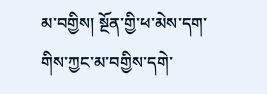མ་བགྱིས། སྔོན་གྱི་ཕ་མེས་དག་གིས་ཀྱང་མ་བགྱིས་དགེ་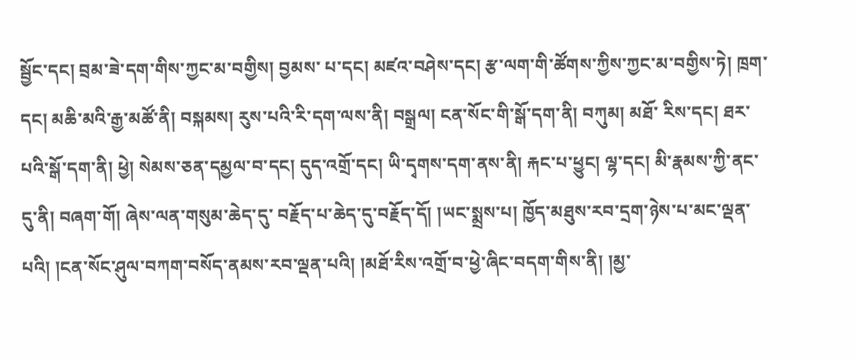སྦྱོང་དང། བྲམ་ཟེ་དག་གིས་ཀྱང་མ་བགྱིས། བྱམས་ པ་དང། མཛའ་བཤེས་དང། རྩ་ལག་གི་ཚོགས་ཀྱིས་ཀྱང་མ་བགྱིས་ཏེ། ཁྲག་དང། མཆི་མའི་རྒྱ་མཚོ་ནི། བསྐམས། རུས་པའི་རི་དག་ལས་ནི། བསྒྲལ། ངན་སོང་གི་སྒོ་དག་ནི། བཀུམ། མཐོ་ རིས་དང། ཐར་པའི་སྒོ་དག་ནི། ཕྱེ། སེམས་ཅན་དམྱལ་བ་དང། དུད་འགྲོ་དང། ཡི་དྭགས་དག་ནས་ནི། རྐང་པ་ཕྱུང། ལྷ་དང། མི་རྣམས་ཀྱི་ནང་དུ་ནི། བཞག་གོ། ཞེས་ལན་གསུམ་ཆེད་དུ་ བརྗོད་པ་ཆེད་དུ་བརྗོད་དོ། །ཡང་སྨྲས་པ། ཁྱོད་མཐུས་རབ་དྲག་ཉེས་པ་མང་ལྡན་པའི། །ངན་སོང་ཤུལ་བཀག་བསོད་ནམས་རབ་ལྡན་པའི། །མཐོ་རིས་འགྲོ་བ་ཕྱེ་ཞིང་བདག་གིས་ནི། །མྱ་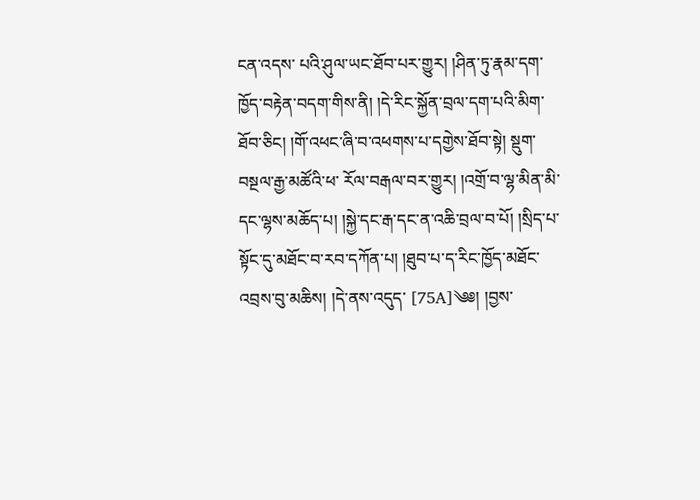ངན་འདས་ པའི་ཤུལ་ཡང་ཐོབ་པར་གྱུར། །ཤིན་ཏུ་རྣམ་དག་ཁྱོད་བརྟེན་བདག་གིས་ནི། །དེ་རིང་སྐྱོན་བྲལ་དག་པའི་མིག་ཐོབ་ཅིང། །གོ་འཕང་ཞི་བ་འཕགས་པ་དགྱེས་ཐོབ་སྟེ། སྡུག་བསྔལ་རྒྱ་མཚོའི་ཕ་ རོལ་བརྒལ་བར་གྱུར། །འགྲོ་བ་ལྷ་མིན་མི་དང་ལྷས་མཆོད་པ། །སྐྱེ་དང་རྒ་དང་ན་འཆི་བྲལ་བ་པོ། །སྲིད་པ་སྟོང་དུ་མཐོང་བ་རབ་དཀོན་པ། །ཐུབ་པ་ད་རིང་ཁྱོད་མཐོང་འབྲས་བུ་མཆིས། །དེ་ནས་འདུད་ [75A]༄༅། །བྱས་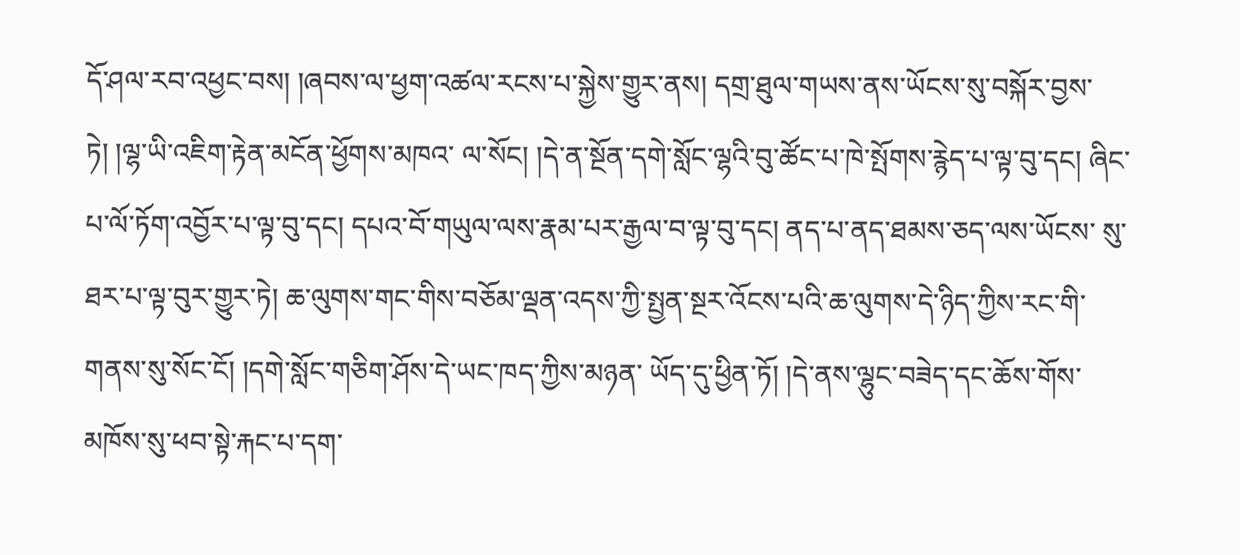དོ་ཤལ་རབ་འཕྱང་བས། །ཞབས་ལ་ཕྱག་འཚལ་རངས་པ་སྐྱེས་གྱུར་ནས། དགྲ་ཐུལ་གཡས་ནས་ཡོངས་སུ་བསྐོར་བྱས་ཏེ། །ལྷ་ཡི་འཇིག་རྟེན་མངོན་ཕྱོགས་མཁའ་ ལ་སོང། །དེ་ན་སྔོན་དགེ་སློང་ལྷའི་བུ་ཚོང་པ་ཁེ་སྤོགས་རྙེད་པ་ལྟ་བུ་དང། ཞིང་པ་ལོ་ཏོག་འབྱོར་པ་ལྟ་བུ་དང། དཔའ་བོ་གཡུལ་ལས་རྣམ་པར་རྒྱལ་བ་ལྟ་བུ་དང། ནད་པ་ནད་ཐམས་ཅད་ལས་ཡོངས་ སུ་ཐར་པ་ལྟ་བུར་གྱུར་ཏེ། ཆ་ལུགས་གང་གིས་བཅོམ་ལྡན་འདས་ཀྱི་སྤྱན་སྔར་འོངས་པའི་ཆ་ལུགས་དེ་ཉིད་ཀྱིས་རང་གི་གནས་སུ་སོང་ངོ། །དགེ་སློང་གཅིག་ཤོས་དེ་ཡང་ཁད་ཀྱིས་མཉན་ ཡོད་དུ་ཕྱིན་ཏོ། །དེ་ནས་ལྷུང་བཟེད་དང་ཆོས་གོས་མཁོས་སུ་ཕབ་སྟེ་རྐང་པ་དག་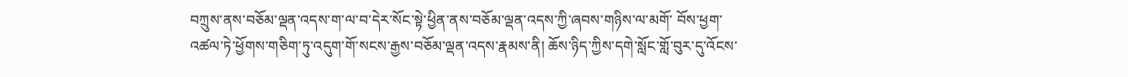བཀྲུས་ནས་བཅོམ་ལྡན་འདས་ག་ལ་བ་དེར་སོང་སྟེ་ཕྱིན་ནས་བཅོམ་ལྡན་འདས་ཀྱི་ཞབས་གཉིས་ལ་མགོ་ བོས་ཕྱག་འཚལ་ཏེ་ཕྱོགས་གཅིག་ཏུ་འདུག་གོ་སངས་རྒྱས་བཅོམ་ལྡན་འདས་རྣམས་ནི། ཆོས་ཉིད་ཀྱིས་དགེ་སློང་གློ་བུར་དུ་འོངས་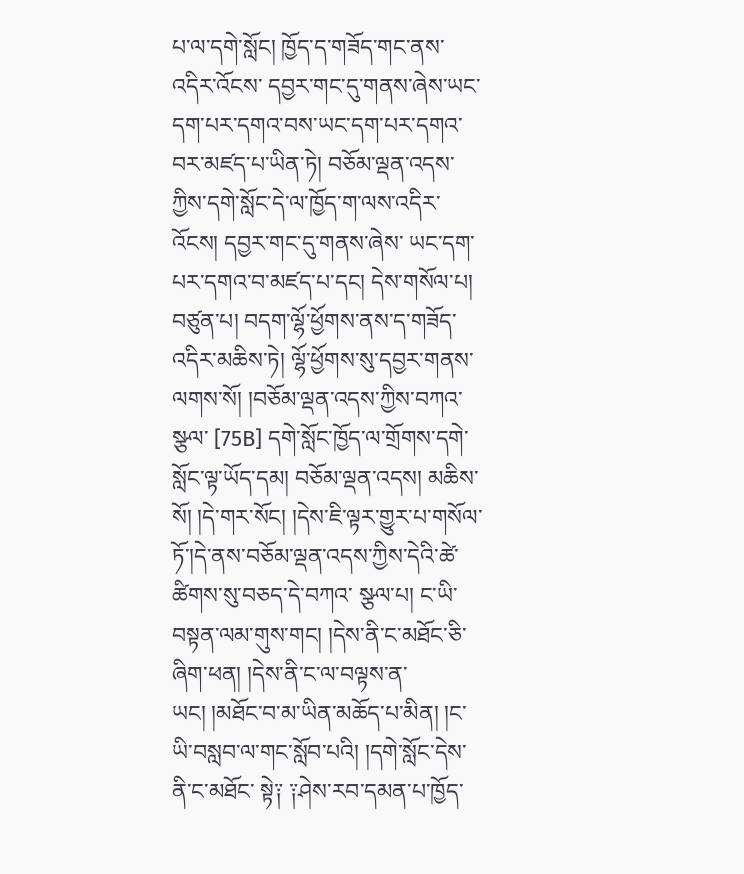པ་ལ་དགེ་སློང། ཁྱོད་ད་གཟོད་གང་ནས་འདིར་འོངས་ དབྱར་གང་དུ་གནས་ཞེས་ཡང་དག་པར་དགའ་བས་ཡང་དག་པར་དགའ་བར་མཛད་པ་ཡིན་ཏེ། བཅོམ་ལྡན་འདས་ཀྱིས་དགེ་སློང་དེ་ལ་ཁྱོད་ག་ལས་འདིར་འོངས། དབྱར་གང་དུ་གནས་ཞེས་ ཡང་དག་པར་དགའ་བ་མཛད་པ་དང། དེས་གསོལ་པ། བཙུན་པ། བདག་ལྷོ་ཕྱོགས་ནས་ད་གཟོད་འདིར་མཆིས་ཏེ། ལྷོ་ཕྱོགས་སུ་དབྱར་གནས་ལགས་སོ། །བཅོམ་ལྡན་འདས་ཀྱིས་བཀའ་སྩལ་ [75B] དགེ་སློང་ཁྱོད་ལ་གྲོགས་དགེ་སློང་ལྟ་ཡོད་དམ། བཅོམ་ལྡན་འདས། མཆིས་སོ། །དེ་གར་སོང། །དེས་ཇི་ལྟར་གྱུར་པ་གསོལ་ཏོ་།དེ་ནས་བཅོམ་ལྡན་འདས་ཀྱིས་དེའི་ཚེ་ཚིགས་སུ་བཅད་དེ་བཀའ་ སྩལ་པ། ང་ཡི་བསྟན་ལམ་གུས་གང། །དེས་ནི་ང་མཐོང་ཅི་ཞིག་ཕན། །དེས་ནི་ང་ལ་བལྟས་ན་ཡང། །མཐོང་བ་མ་ཡིན་མཆོད་པ་མིན། །ང་ཡི་བསླབ་ལ་གང་སློབ་པའི། །དགེ་སློང་དེས་ནི་ང་མཐོང་ སྟེ༑ ༑ཤེས་རབ་དམན་པ་ཁྱོད་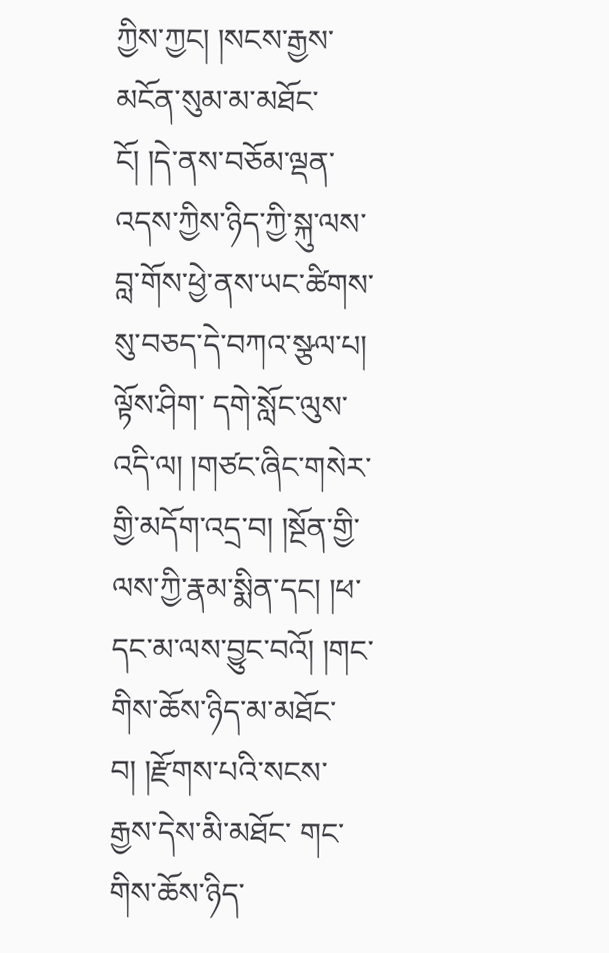ཀྱིས་ཀྱང། །སངས་རྒྱས་མངོན་སུམ་མ་མཐོང་ངོ། །དེ་ནས་བཅོམ་ལྡན་འདས་ཀྱིས་ཉིད་ཀྱི་སྐུ་ལས་བླ་གོས་ཕྱེ་ནས་ཡང་ཚིགས་སུ་བཅད་དེ་བཀའ་སྩལ་པ། ལྟོས་ཤིག་ དགེ་སློང་ལུས་འདི་ལ། །གཙང་ཞིང་གསེར་གྱི་མདོག་འདྲ་བ། །སྔོན་གྱི་ལས་ཀྱི་རྣམ་སྨིན་དང། །ཕ་དང་མ་ལས་བྱུང་བའོ། །གང་གིས་ཆོས་ཉིད་མ་མཐོང་བ། །རྫོགས་པའི་སངས་རྒྱས་དེས་མི་མཐོང་ གང་གིས་ཆོས་ཉིད་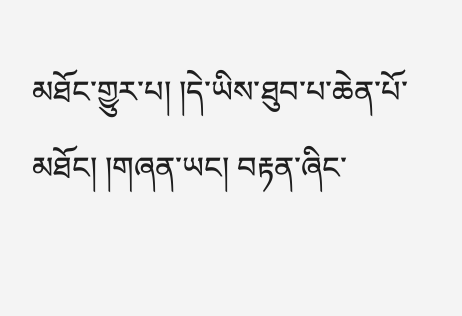མཐོང་གྱུར་པ། །དེ་ཡིས་ཐུབ་པ་ཆེན་པོ་མཐོང། །གཞན་ཡང། བརྟན་ཞིང་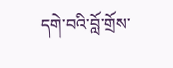དགེ་བའི་བློ་གྲོས་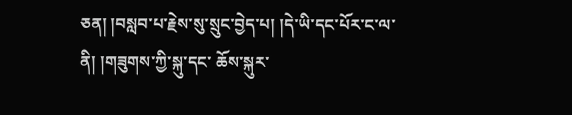ཅན། །བསླབ་པ་རྗེས་སུ་སྲུང་བྱེད་པ། །དེ་ཡི་དང་པོར་ང་ལ་ནི། །གཟུགས་ཀྱི་སྐུ་དང་ ཆོས་སྐུར་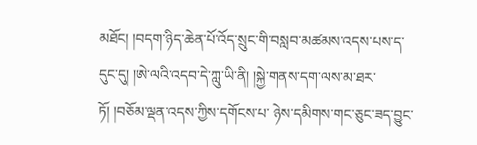མཐོང། །བདག་ཉིད་ཆེན་པོ་འོད་སྲུང་གི་བསླབ་མཚམས་འདས་པས་ད་དུང་དུ། །ཨེ་ལའི་འདབ་དེ་ཀླུ་ཡི་ནི། །སྐྱེ་གནས་དག་ལས་མ་ཐར་ཏོ། །བཅོམ་ལྡན་འདས་ཀྱིས་དགོངས་པ་ ཉེས་དམིགས་གང་ཅུང་ཟད་བྱུང་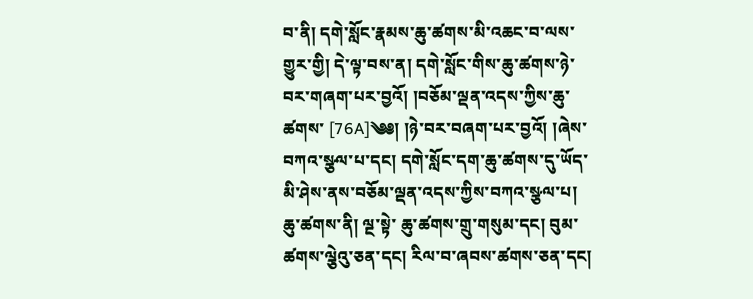བ་ནི། དགེ་སློང་རྣམས་ཆུ་ཚགས་མི་འཆང་བ་ལས་གྱུར་གྱི། དེ་ལྟ་བས་ན། དགེ་སློང་གིས་ཆུ་ཚགས་ཉེ་བར་གཞག་པར་བྱའོ། །བཅོམ་ལྡན་འདས་ཀྱིས་ཆུ་ཚགས་ [76A]༄༅། །ཉེ་བར་བཞག་པར་བྱའོ། །ཞེས་བཀའ་སྩལ་པ་དང། དགེ་སློང་དག་ཆུ་ཚགས་དུ་ཡོད་མི་ཤེས་ནས་བཅོམ་ལྡན་འདས་ཀྱིས་བཀའ་སྩལ་པ། ཆུ་ཚགས་ནི། ལྔ་སྟེ་ ཆུ་ཚགས་གྲུ་གསུམ་དང། བུམ་ཚགས་ལྕེའུ་ཅན་དང། རིལ་བ་ཞབས་ཚགས་ཅན་དང།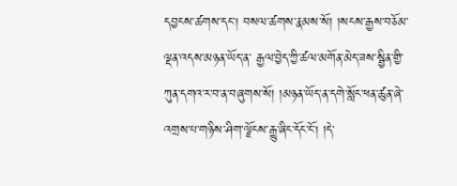དབྱངས་ཚགས་དང། བསལ་ཚགས་རྣམས་སོ། །སངས་རྒྱས་བཅོམ་ལྡན་འདས་མཉན་ཡོད་ན་ རྒྱལ་བྱེད་ཀྱི་ཚལ་མགོན་མེད་ཟས་སྦྱིན་གྱི་ཀུན་དགའ་ར་བ་ན་བཞུགས་སོ། །མཉན་ཡོད་ན་དགེ་སློང་ཕན་ཚུན་ཞེ་འགྲས་པ་གཉིས་ཤིག་ལྗོངས་རྒྱུ་ཞིང་དོང་ངོ། །དེ་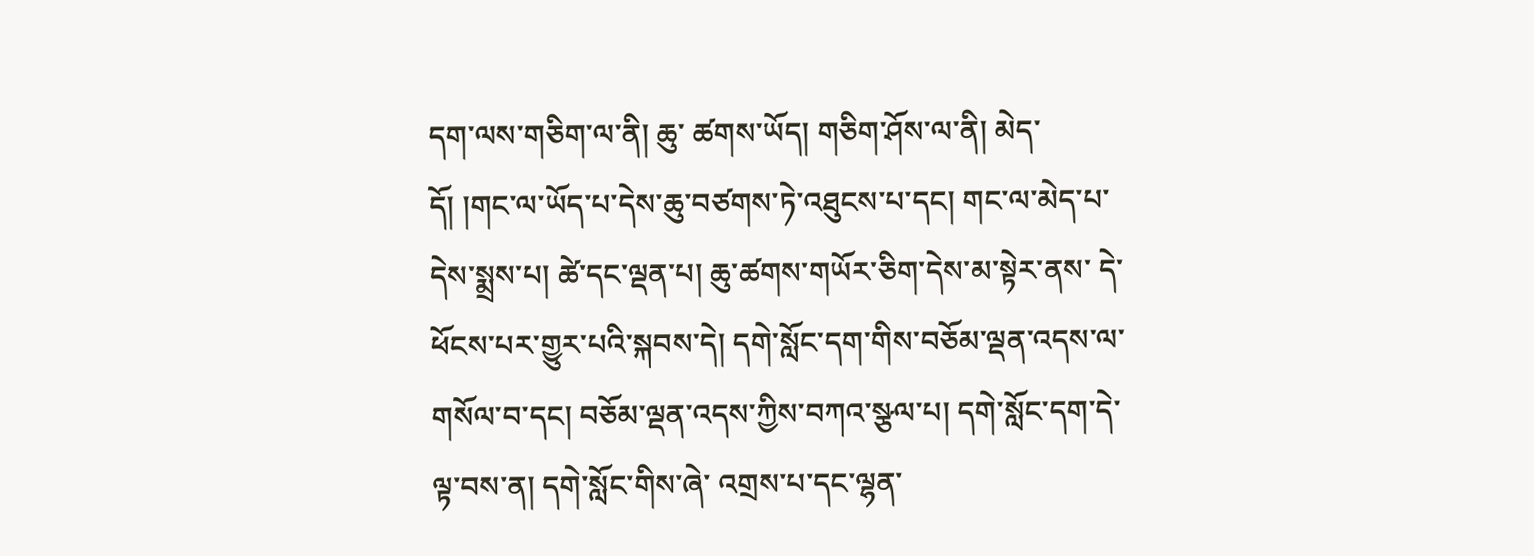དག་ལས་གཅིག་ལ་ནི། ཆུ་ ཚགས་ཡོད། གཅིག་ཤོས་ལ་ནི། མེད་དོ། །གང་ལ་ཡོད་པ་དེས་ཆུ་བཙགས་ཏེ་འཐུངས་པ་དང། གང་ལ་མེད་པ་དེས་སྨྲས་པ། ཚེ་དང་ལྡན་པ། ཆུ་ཚགས་གཡོར་ཅིག་དེས་མ་སྟེར་ནས་ དེ་ཕོངས་པར་གྱུར་པའི་སྐབས་དེ། དགེ་སློང་དག་གིས་བཅོམ་ལྡན་འདས་ལ་གསོལ་བ་དང། བཅོམ་ལྡན་འདས་ཀྱིས་བཀའ་སྩལ་པ། དགེ་སློང་དག་དེ་ལྟ་བས་ན། དགེ་སློང་གིས་ཞེ་ འགྲས་པ་དང་ལྷན་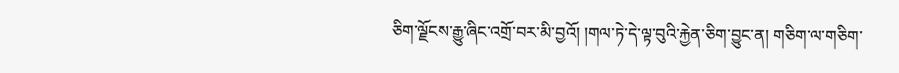ཅིག་ལྗོངས་རྒྱུ་ཞིང་འགྲོ་བར་མི་བྱའོ། །གལ་ཏེ་དེ་ལྟ་བུའི་རྐྱེན་ཅིག་བྱུང་ན། གཅིག་ལ་གཅིག་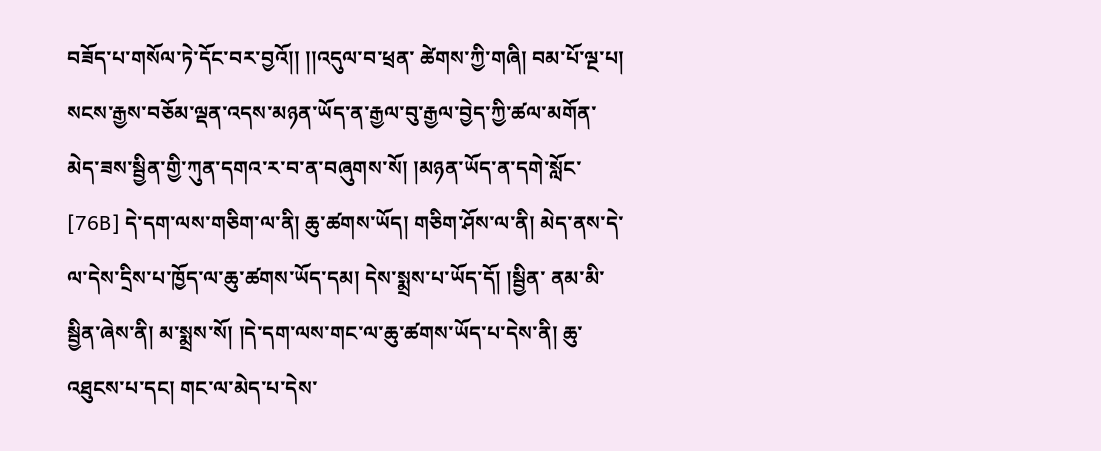བཟོད་པ་གསོལ་ཏེ་དོང་བར་བྱའོ།། །།འདུལ་བ་ཕྲན་ ཚེགས་ཀྱི་གཞི། བམ་པོ་ལྔ་པ། སངས་རྒྱས་བཅོམ་ལྡན་འདས་མཉན་ཡོད་ན་རྒྱལ་བུ་རྒྱལ་བྱེད་ཀྱི་ཚལ་མགོན་མེད་ཟས་སྦྱིན་གྱི་ཀུན་དགའ་ར་བ་ན་བཞུགས་སོ། །མཉན་ཡོད་ན་དགེ་སློང་ [76B] དེ་དག་ལས་གཅིག་ལ་ནི། ཆུ་ཚགས་ཡོད། གཅིག་ཤོས་ལ་ནི། མེད་ནས་དེ་ལ་དེས་དྲིས་པ་ཁྱོད་ལ་ཆུ་ཚགས་ཡོད་དམ། དེས་སྨྲས་པ་ཡོད་དོ། །སྦྱིན་ ནམ་མི་སྦྱིན་ཞེས་ནི། མ་སྨྲས་སོ། །དེ་དག་ལས་གང་ལ་ཆུ་ཚགས་ཡོད་པ་དེས་ནི། ཆུ་འཐུངས་པ་དང། གང་ལ་མེད་པ་དེས་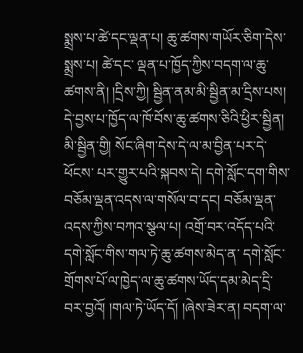སྨྲས་པ་ཚེ་དང་ལྡན་པ། ཆུ་ཚགས་གཡོར་ཅིག་དེས་སྨྲས་པ། ཚེ་དང་ ལྡན་པ་ཁྱོད་ཀྱིས་བདག་ལ་ཆུ་ཚགས་ནི། །དྲིས་ཀྱི། སྦྱིན་ནམ་མི་སྦྱིན་མ་དྲིས་པས། དེ་བྱས་པ་ཁྱོད་ལ་ཁོ་བོས་ཆུ་ཚགས་ཅིའི་ཕྱིར་སྦྱིན། མི་སྦྱིན་གྱི། སོང་ཞིག་དེས་དེ་ལ་མ་བྱིན་པར་དེ་ཕོངས་ པར་གྱུར་པའི་སྐབས་དེ། དགེ་སློང་དག་གིས་བཅོམ་ལྡན་འདས་ལ་གསོལ་བ་དང། བཅོམ་ལྡན་འདས་ཀྱིས་བཀའ་སྩལ་པ། འགྲོ་བར་འདོད་པའི་དགེ་སློང་གིས་གལ་ཏེ་ཆུ་ཚགས་མེད་ན་ དགེ་སློང་གྲོགས་པོ་ལ་ཁྱེད་ལ་ཆུ་ཚགས་ཡོད་དམ་མེད་དྲི་བར་བྱའོ། །གལ་ཏེ་ཡོད་དོ། །ཞེས་ཟེར་ན། བདག་ལ་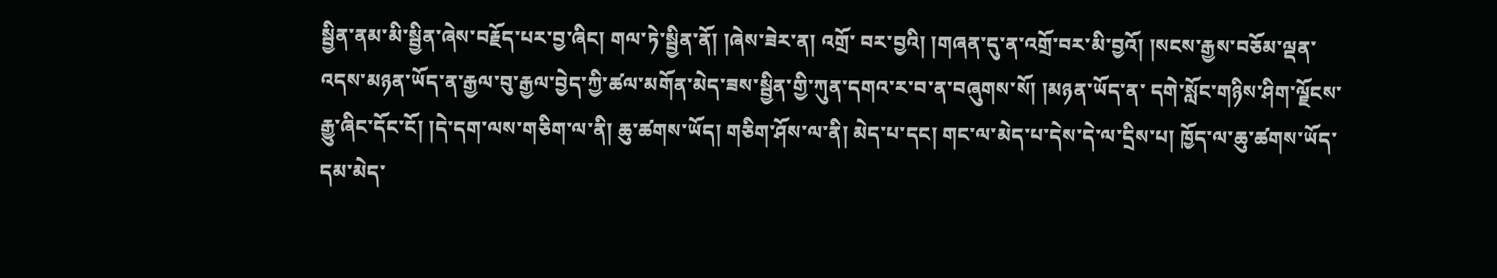སྦྱིན་ནམ་མི་སྦྱིན་ཞེས་བརྗོད་པར་བྱ་ཞིང། གལ་ཏེ་སྦྱིན་ནོ། །ཞེས་ཟེར་ན། འགྲོ་ བར་བྱའི། །གཞན་དུ་ན་འགྲོ་བར་མི་བྱའོ། །སངས་རྒྱས་བཅོམ་ལྡན་འདས་མཉན་ཡོད་ན་རྒྱལ་བུ་རྒྱལ་བྱེད་ཀྱི་ཚལ་མགོན་མེད་ཟས་སྦྱིན་གྱི་ཀུན་དགའ་ར་བ་ན་བཞུགས་སོ། །མཉན་ཡོད་ན་ དགེ་སློང་གཉིས་ཤིག་ལྗོངས་རྒྱུ་ཞིང་དོང་ངོ། །དེ་དག་ལས་གཅིག་ལ་ནི། ཆུ་ཚགས་ཡོད། གཅིག་ཤོས་ལ་ནི། མེད་པ་དང། གང་ལ་མེད་པ་དེས་དེ་ལ་དྲིས་པ། ཁྱོད་ལ་ཆུ་ཚགས་ཡོད་དམ་མེད་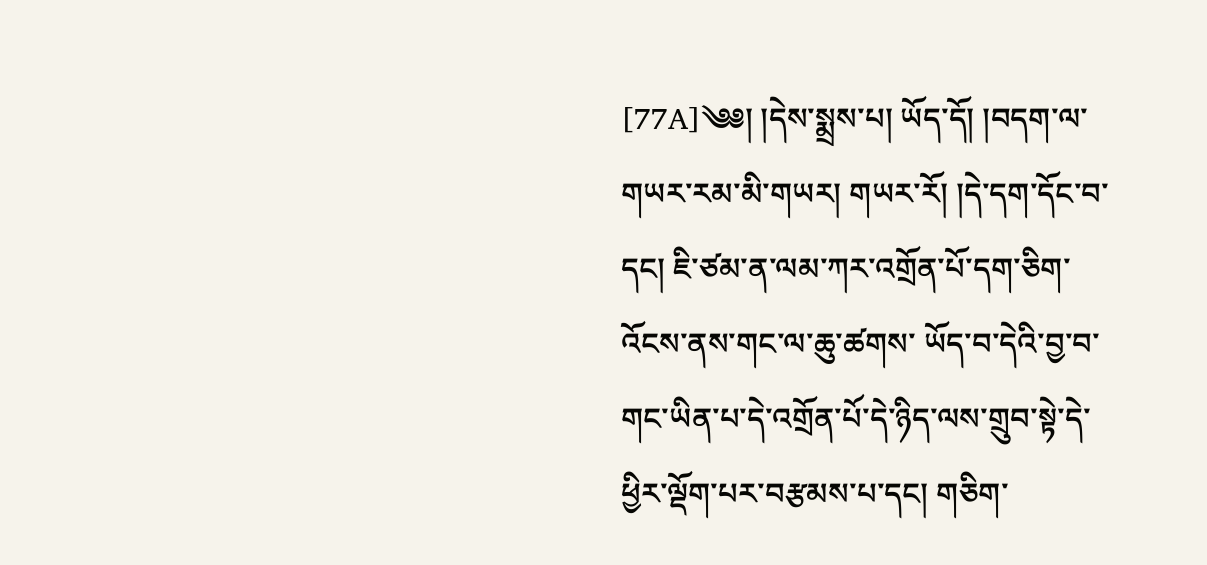[77A]༄༅། །དེས་སྨྲས་པ། ཡོད་དོ། །བདག་ལ་གཡར་རམ་མི་གཡར། གཡར་རོ། །དེ་དག་དོང་བ་དང། ཇི་ཙམ་ན་ལམ་ཀར་འགྲོན་པོ་དག་ཅིག་འོངས་ནས་གང་ལ་ཆུ་ཚགས་ ཡོད་བ་དེའི་བྱ་བ་གང་ཡིན་པ་དེ་འགྲོན་པོ་དེ་ཉིད་ལས་གྲུབ་སྟེ་དེ་ཕྱིར་ལྡོག་པར་བརྩམས་པ་དང། གཅིག་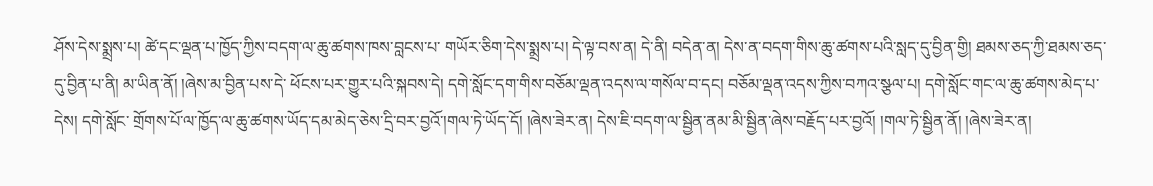ཤོས་དེས་སྨྲས་པ། ཚེ་དང་ལྡན་པ་ཁྱོད་ཀྱིས་བདག་ལ་ཆུ་ཚགས་ཁས་བླངས་པ་ གཡོར་ཅིག་དེས་སྨྲས་པ། དེ་ལྟ་བས་ན། དེ་ནི། བདེན་ན། དེས་ན་བདག་གིས་ཆུ་ཚགས་པའི་སླད་དུ་བྱིན་གྱི། ཐམས་ཅད་ཀྱི་ཐམས་ཅད་དུ་བྱིན་པ་ནི། མ་ཡིན་ནོ། །ཞེས་མ་བྱིན་པས་དེ་ ཕོངས་པར་གྱུར་པའི་སྐབས་དེ། དགེ་སློང་དག་གིས་བཅོམ་ལྡན་འདས་ལ་གསོལ་བ་དང། བཅོམ་ལྡན་འདས་ཀྱིས་བཀའ་སྩལ་པ། དགེ་སློང་གང་ལ་ཆུ་ཚགས་མེད་པ་དེས། དགེ་སློང་ གྲོགས་པོ་ལ་ཁྱོད་ལ་ཆུ་ཚགས་ཡོད་དམ་མེད་ཅེས་དྲི་བར་བྱའོ་།གལ་ཏེ་ཡོད་དོ། །ཞེས་ཟེར་ན། དེས་ཇི་བདག་ལ་སྦྱིན་ནམ་མི་སྦྱིན་ཞེས་བརྗོད་པར་བྱའོ། །གལ་ཏེ་སྦྱིན་ནོ། །ཞེས་ཟེར་ན།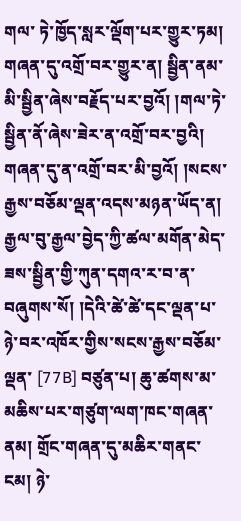གལ་ ཏེ་ཁྱོད་སླར་ལྡོག་པར་གྱུར་ཏམ། གཞན་དུ་འགྲོ་བར་གྱུར་ན། སྦྱིན་ནམ་མི་སྦྱིན་ཞེས་བརྗོད་པར་བྱའོ། །གལ་ཏེ་སྦྱིན་ནོ་ཞེས་ཟེར་ན་འགྲོ་བར་བྱའི། གཞན་དུ་ན་འགྲོ་བར་མི་བྱའོ། །སངས་ རྒྱས་བཅོམ་ལྡན་འདས་མཉན་ཡོད་ན། རྒྱལ་བུ་རྒྱལ་བྱེད་ཀྱི་ཚལ་མགོན་མེད་ཟས་སྦྱིན་གྱི་ཀུན་དགའ་ར་བ་ན་བཞུགས་སོ། །དེའི་ཚེ་ཚེ་དང་ལྡན་པ་ཉེ་བར་འཁོར་གྱིས་སངས་རྒྱས་བཅོམ་ལྡན་ [77B] བཙུན་པ། ཆུ་ཚགས་མ་མཆིས་པར་གཙུག་ལག་ཁང་གཞན་ནམ། གྲོང་གཞན་དུ་མཆིར་གནང་ངམ། ཉེ་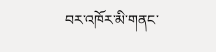བར་འཁོར་མི་གནང་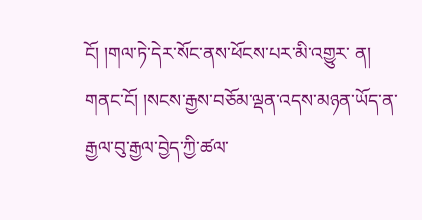ངོ། །གལ་ཏེ་དེར་སོང་ནས་ཕོངས་པར་མི་འགྱུར་ ན། གནང་ངོ། །སངས་རྒྱས་བཅོམ་ལྡན་འདས་མཉན་ཡོད་ན་རྒྱལ་བུ་རྒྱལ་བྱེད་ཀྱི་ཚལ་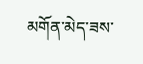མགོན་མེད་ཟས་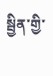སྦྱིན་གྱི་